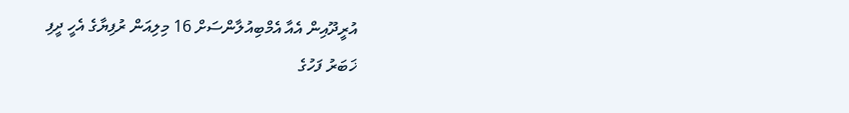އުރީދޫއިން އެއާ އެމްބިއުލާންސަށް 16 މިލިއަން ރުފިޔާގެ އެހީ ދީފި
ޚަބަރު ފަހުގެ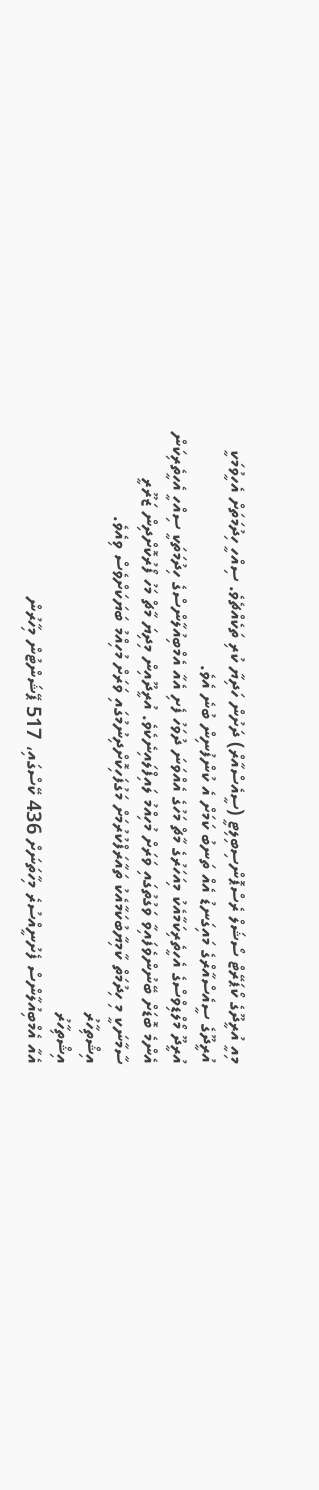މިއީ އުރީދޫގެ ކޯޕަރޭޓް ސޯޝަލް ރެސްޕޮންސިބިލިޓީ (ސީއެސްއާރް) ދަށުން ހަދިޔާ ކުރި ތަކެއްޗެވެ. ސިއްހީ ހިދުމަތަށް އެހީވުމަކީ އުރީދޫގެ ސީއެސްއާރްގެ މައިގަނޑު އެއް ތަނބު ކަމަށް އެ ކުންފުނިން ބުނެ އެވެ.
އުރީދޫ މޯލްޑިވްސްގެ އެހީތެރިކަމާއެކު މިއަހަރުގެ މާޗް މަހުގެ އެއްވަނަ ދުވަހު ފެށި އެއާ އެމްބިއުލާންސްގެ ހިދުމަތަކީ ސިއްހީ އެހީތެރިކަން އެންމެ ބޮޑަށް ބޭނުންވެފައިވާ ވަގުތުގައި ވަރަށް މުހިއްމު ލައިފްލައިނެކެވެ. އުރީދޫއިން މިދިޔަ މާޗް މަހު ފޯރުކޮށްދިން ޒަރޫރީ ސާމާނަކީ މި ހިދުމަތް ކާމިޔާބުކަމާއެކު ތައާރަފްކުރުމަށް މަގުފަހިކޮށްދިނުމުގައި ވަރަށް މުހިއްމު ބަޔަކަށްވެސް ވިއެވެ.
އިޝްތިހާރު
އިޝްތިހާރު
އެއާ އެމްބިއުލާންސް ފެށުނީއްސުރެ މިހާތަނަށް 436 ކޭސްގައި، 517 ޕޭޝަންޓުން މިހާރުން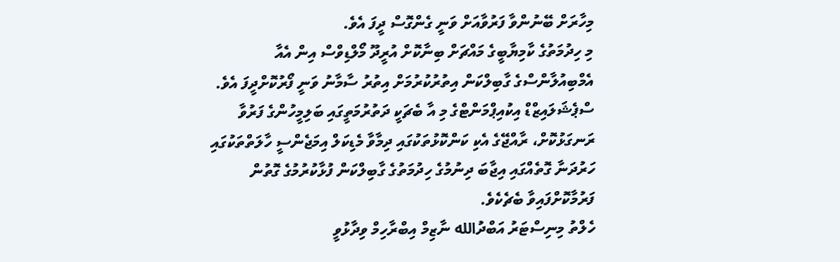މިހާރަށް ބޭނުންވާ ފަރުވާއަށް ވަނީ ގެންގޮސް ދީފަ އެވެ.
މި ހިދުމަތުގެ ކާމިޔާބީގެ މައްޗަށް ބިނާކޮށް އުރީދޫ މޯލްޑިވްސް އިން އެއާ އެމްބިއުލާންސްގެ ގާބިލްކަން އިތުރުކުރުމަށް އިތުރު ސާމާނު ވަނީ ފޯރުކޮށްދީފަ އެވެ. ސްޕެޝަލައިޒްޑް އިކުއިޕްމަންޓްގެ މި އާ ބެޗަކީ ދަތުރުމަތީގައި ބަލިމީހުންގެ ފަރުވާ ރަނގަޅުކޮށް، ރާއްޖޭގެ އެކި ކަންކޮޅުތަކުގައި ދިމާވާ މެޑިކަލް އިމަޖެންސީ ހާލަތްތަކުގައި ހަރުދަނާ ގޮތެއްގައި އިޖާބަ ދިނުމުގެ ހިދުމަތުގެ ގާބިލްކަން ފުޅާކުރުމުގެ ގޮތުން ފަރުމާކޮށްފައިވާ ބެޗެކެވެ.
ހެލްތު މިނިސްޓަރު އަބްދުالله ނާޒިމް އިބްރާހިމް ވިދާޅުވީ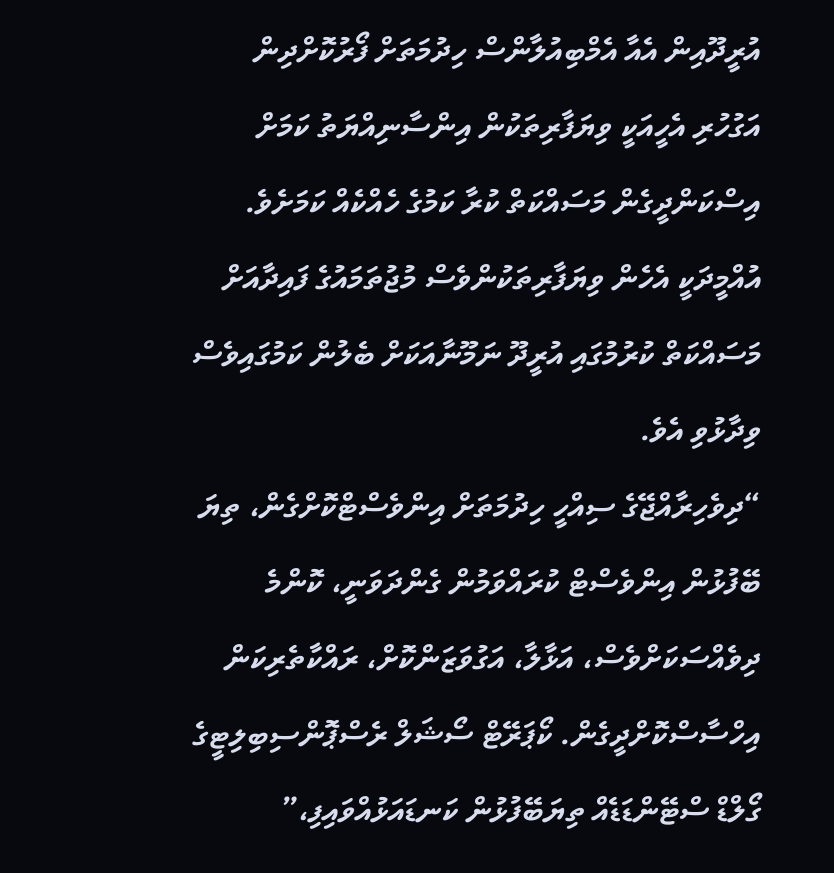އުރީދޫއިން އެއާ އެމްބިއުލާންސް ހިދުމަތަށް ފޯރުކޮށްދިން އަގުހުރި އެހީއަކީ ވިޔަފާރިތަކުން އިންސާނިއްޔަތު ކަމަށް އިސްކަންދީގެން މަސައްކަތް ކުރާ ކަމުގެ ހެއްކެއް ކަމަށެވެ. އުއްމީދަކީ އެހެން ވިޔަފާރިތަކުންވެސް މުޖުތަމައުގެ ފައިދާއަށް މަސައްކަތް ކުރުމުގައި އުރީދޫ ނަމޫނާއަކަށް ބެލުން ކަމުގައިވެސް ވިދާޅުވި އެވެ.
“ދިވެހިރާއްޖޭގެ ސިއްހީ ހިދުމަތަށް އިންވެސްޓްކޮށްގެން، ތިޔަ ބޭފުޅުން އިންވެސްޓް ކުރައްވަމުން ގެންދަވަނީ، ކޮންމެ ދިވެއްސަކަށްވެސް، އަޅާލާ، އަގުވަޒަންކޮށް، ރައްކާތެރިކަން އިހްސާސްކޮށްދީގެން. ކޯޕަރޭޓް ސޯޝަލް ރެސްޕޮންސިބިލިޓީގެ ގޯލްޑް ސްޓޭންޑަޑެއް ތިޔަބޭފުޅުން ކަނޑައަޅުއްވައިފި،”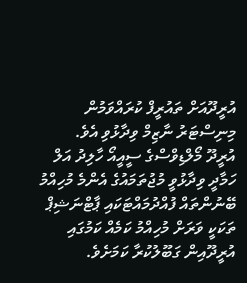އުރީދޫއަށް ތައުރީފް ކުރައްވަމުން މިނިސްޓަރު ނާޒިމް ވިދާޅުވި އެވެ.
އުރީދޫ މޯލްޑިވްސްގެ ސީއީއޯ ހާލިދު އަލް ހަމާދީ ވިދާޅުވީ މުޖުތަމައުގެ އެންމެ މުހިއްމު ބޭނުންތައް ފުއްދުމައްޓަކައި ޕާޓްނަޝިޕް ތަކަކީ ވަރަށް މުހިއްމު ކަމެއް ކަމުގައި އުރީދޫއިން ގަބޫލުކުރާ ކަމަށެވެ.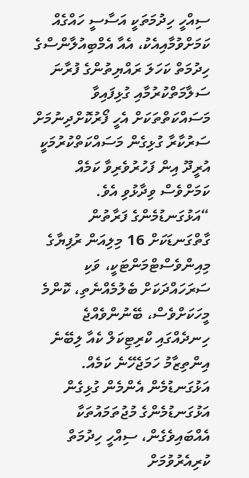ސިއްހީ ހިދުމަތަކީ އަސާސީ ހައްގެއް ކަމަށްވުމާއިއެކު، އެއާ އެމްބިއުލާންސްގެ ހިދުމަތް ކަހަލަ ރައްޔިތުންގެ ފުރާނަ ސަލާމަތްކުރުމާއި ގުޅިފައިވާ މަސައްކަތްތަކަށް އެހީ ފޯރުކޮށްދިނުމަށް ސަރުކާރާ ގުޅިގެން މަސައްކަތްކުރުމަކީ އުރީދޫ އިން ފަހުރުވެރިވާ ކަމެއް ކަމަށްވެސް ވިދާޅުވި އެވެ.
“އަޅުގަނޑުމެންގެ ފަރާތުން ގާތްގަނޑަކަށް 16 މިލިއަން ރުފިޔާގެ މިއިންވެސްޓްމަންޓަކީ، ވަކި ސަރަހައްދަކަށް ބެލުމެއްނެތި، ކޮންމެ މީހަކަށްވެސް، ބޭނުންވެއްޖެ ހިނދެއްގައި ކްރިޓިކަލް ކެއާ ލިބޭނެ އިންތިޒާމު ހަމަޖެހޭނެ ކަމެއް. އަޅުގަނޑުމެން އެންމެން ގުޅިގެން އަޅުގަނޑުމެންގެ މުޖުތަމައުތަކާ އެއްބައިވެގެން، ސިއްހީ ހިދުމަތް ކުރިއެރުވުމަށް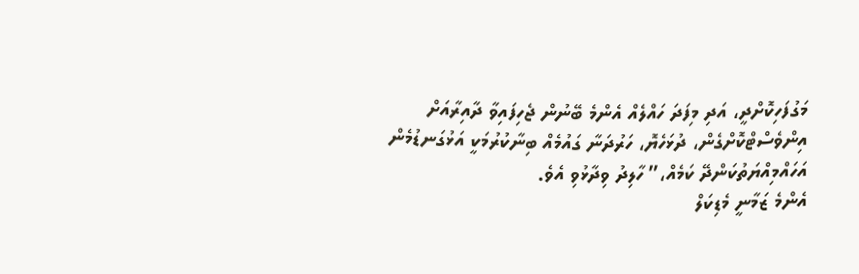މަގުފަހިކޮށްދީ، އަދި މިފަދަ ހައްލެއް އެންމެ ބޭނުން ޖެހިފައިވާ ދާއިރާއަށް އިންވެސްޓްކޮށްގެން، ދުޅަހެޔޮ، ހަރުދަނާ ގައުމެއް ބިނާކުރުމަކީ އަޅުގަނޑުމެން އަހައްމިއްޔަތުކަންދޭ ކަމެއް،” ހާލިދު ވިދާޅުވި އެވެ.
އެންމެ ޒަމާނީ މެޑިކަލް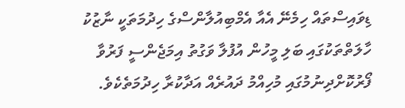ޑިވައިސްތައް ހިމެނޭ އެއާ އެމްބިއުލާންސްގެ ހިދުމަތަކީ ނާޒުކު ހާލަތްތަކުގައި ބަލި މީހުން އުފުލާ ވަގުތު އިމަޖެންސީ ފަރުވާ ފޯރުކޮށްދިނުމުގައި މުހިއްމު ދައުރެއް އަދާކުރާ ހިދުމަތެކެވެ.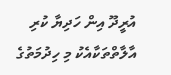އުރީދޫ އިން ހަދިޔާ ކުރި އާލާތްތަކާއެކު މި ހިދުމަތުގެ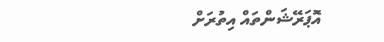އޮޕަރޭޝަންތައް އިތުރަށް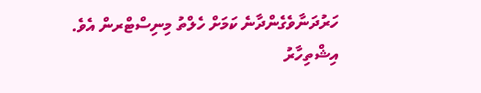ހަރުދަނާވެގެންދާނެ ކަމަށް ހެލްތު މިނިސްޓްރން އެވެ.
އިޝްތިހާރު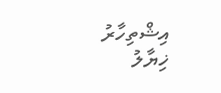އިޝްތިހާރު
ޚިޔާލު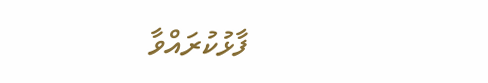ފާޅުކުރައްވާ